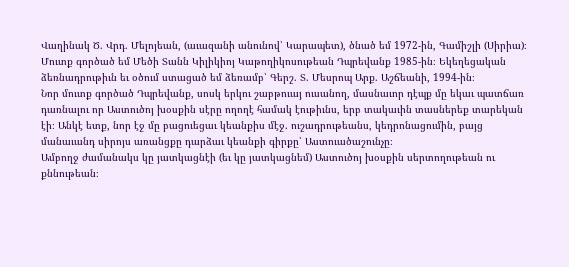Վաղինակ Ծ. Վրդ. Մելոյեան, (աւազանի անունով՝ Կարապետ), ծնած եմ 1972-ին, Գամիշլի (Սիրիա)։ Մուտք գործած եմ Մեծի Տանն Կիլիկիոյ Կաթողիկոսութեան Դպրեվանք 1985-ին։ Եկեղեցական ձեռնադրութիւն եւ օծում ստացած եմ ձեռամբ՝ Գերշ. Տ. Մեսրոպ Արք. Աշճեանի, 1994-ին։
Նոր մուտք գործած Դպրեվանք, սոսկ երկու շաբթուայ ուսանող, մասնաւոր դէպք մը եկաւ պատճառ դառնալու որ Աստուծոյ խօսքին սէրը ողողէ համակ էութիւնս, երբ տակաւին տասներեք տարեկան էի։ Անկէ ետք, նոր էջ մը բացուեցաւ կեանքիս մէջ. ուշադրութեանս, կեդրոնացումին, բայց մանաւանդ սիրոյս առանցքը դարձաւ կեանքի գիրքը՝ Աստուածաշունչը։
Ամբողջ ժամանակս կը յատկացնէի (եւ կը յատկացնեմ) Աստուծոյ խօսքին սերտողութեան ու քննութեան։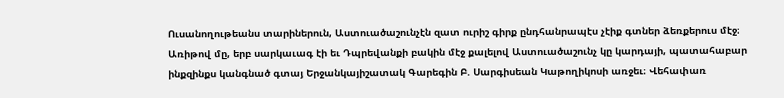Ուսանողութեանս տարիներուն, Աստուածաշունչէն զատ ուրիշ գիրք ընդհանրապէս չէիք գտներ ձեռքերուս մէջ։ Առիթով մը, երբ սարկաւագ էի եւ Դպրեվանքի բակին մէջ քալելով Աստուածաշունչ կը կարդայի, պատահաբար ինքզինքս կանգնած գտայ Երջանկայիշատակ Գարեգին Բ. Սարգիսեան Կաթողիկոսի առջեւ։ Վեհափառ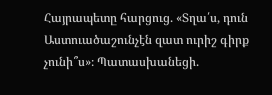Հայրապետը հարցուց. «Տղա՛ս, դուն Աստուածաշունչէն զատ ուրիշ գիրք չունի՞ս»։ Պատասխանեցի.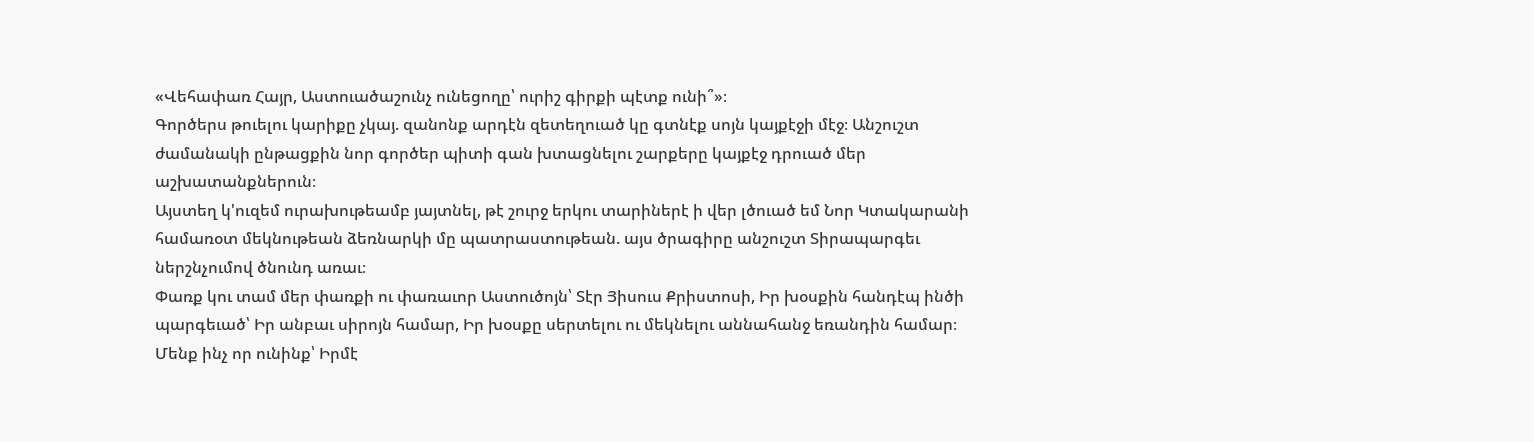«Վեհափառ Հայր, Աստուածաշունչ ունեցողը՝ ուրիշ գիրքի պէտք ունի՞»։
Գործերս թուելու կարիքը չկայ. զանոնք արդէն զետեղուած կը գտնէք սոյն կայքէջի մէջ։ Անշուշտ ժամանակի ընթացքին նոր գործեր պիտի գան խտացնելու շարքերը կայքէջ դրուած մեր աշխատանքներուն։
Այստեղ կ'ուզեմ ուրախութեամբ յայտնել, թէ շուրջ երկու տարիներէ ի վեր լծուած եմ Նոր Կտակարանի համառօտ մեկնութեան ձեռնարկի մը պատրաստութեան. այս ծրագիրը անշուշտ Տիրապարգեւ ներշնչումով ծնունդ առաւ։
Փառք կու տամ մեր փառքի ու փառաւոր Աստուծոյն՝ Տէր Յիսուս Քրիստոսի, Իր խօսքին հանդէպ ինծի պարգեւած՝ Իր անբաւ սիրոյն համար, Իր խօսքը սերտելու ու մեկնելու աննահանջ եռանդին համար։ Մենք ինչ որ ունինք՝ Իրմէ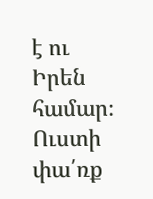է ու Իրեն համար։ Ուստի փա՛ռք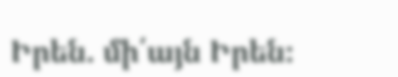Իրեն. մի՛այն Իրեն։